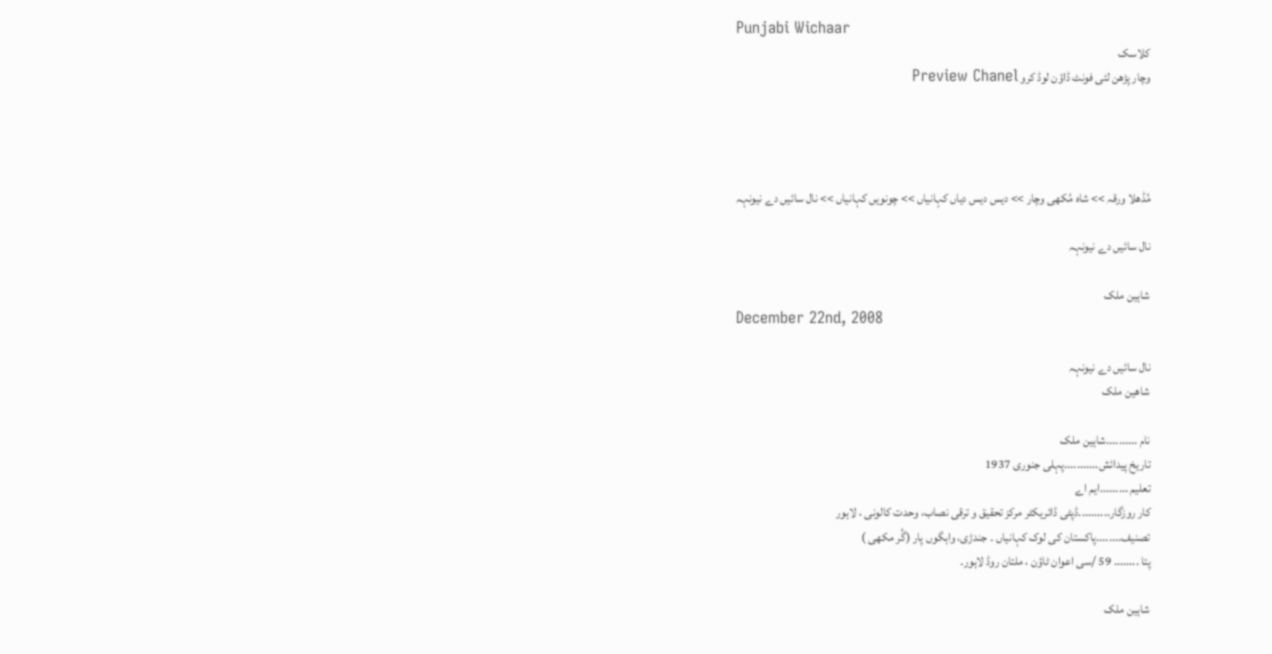Punjabi Wichaar
کلاسک
وچار پڑھن لئی فونٹ ڈاؤن لوڈ کرو Preview Chanel




مُڈھلا ورقہ >> شاہ مُکھی وچار >> دیس دیس دیاں کہانیاں >> چونویں کہانیاں >> نال سائیں دے نیونہہ

نال سائیں دے نیونہہ

شاہین ملک
December 22nd, 2008

نال سائیں دے نیونہہ
شاھین ملک

نام ..........شاہین ملک
تاریخ پیدائش...........پہلی جنوری 1937
تعلیم .........ایم اے
کار روزگار..........ڈپٹی ڈائریکٹر مرکز تحقیق و ترقی نصاب، وحدت کالونی ، لاہور
تصنیف........پاکستان کی لوک کہانیاں ۔ جندڑی، واہگوں پار (گُر مکھی )
پتا ........ 59 /سی اعوان ٹاؤن ، ملتان روڈ لاہور۔

شاہین ملک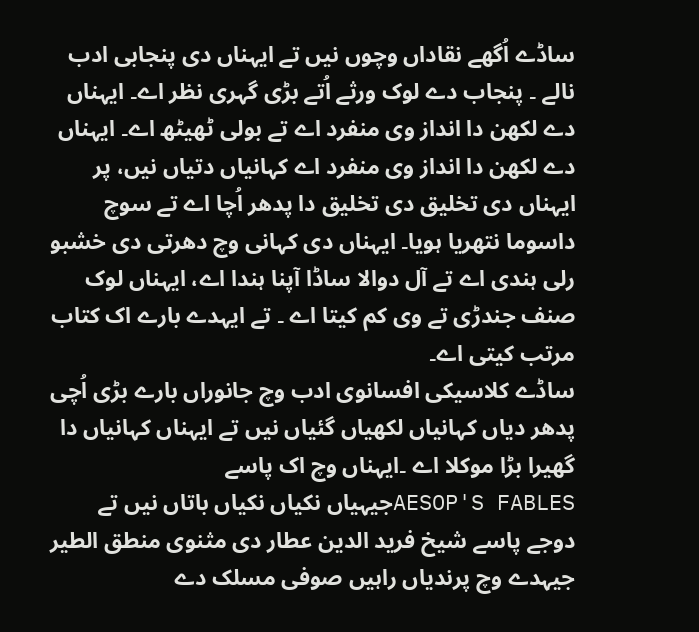ساڈے اُگھے نقاداں وچوں نیں تے ایہناں دی پنجابی ادب نالے ۔ پنجاب دے لوک ورثے اُتے بڑی گہری نظر اے۔ ایہناں دے لکھن دا انداز وی منفرد اے تے بولی ٹھیٹھ اے۔ ایہناں دے لکھن دا انداز وی منفرد اے کہانیاں دتیاں نیں، پر ایہناں دی تخلیق دی تخلیق دا پدھر اُچا اے تے سوچ داسوما نتھریا ہویا۔ ایہناں دی کہانی وچ دھرتی دی خشبو رلی ہندی اے تے آل دوالا ساڈا آپنا ہندا اے، ایہناں لوک صنف جندڑی تے وی کم کیتا اے ۔ تے ایہدے بارے اک کتاب مرتب کیتی اے۔
ساڈے کلاسیکی افسانوی ادب وچ جانوراں بارے بڑی اُچی پدھر دیاں کہانیاں لکھیاں گئیاں نیں تے ایہناں کہانیاں دا گھیرا بڑا موکلا اے ۔ایہناں وچ اک پاسے
AESOP'S FABLESجیہیاں نکیاں نکیاں باتاں نیں تے دوجے پاسے شیخ فرید الدین عطار دی مثنوی منطق الطیر جیہدے وچ پرندیاں راہیں صوفی مسلک دے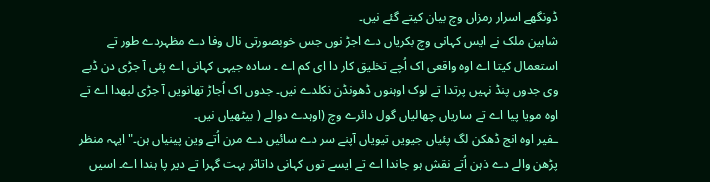ڈونگھے اسرار رمزاں وچ بیان کیتے گئے نیں۔
شاہین ملک نے ایس کہانی وچ بکریاں دے اجڑ نوں جس خوبصورتی نال وفا دے مظہردے طور تے استعمال کیتا اے اوہ واقعی اک اُچے تخلیق کار دا ای کم اے ۔ سادہ جیہی کہانی اے پئی آ جڑی دن ڈبے وی جدوں پنڈ نہیں پرتدا تے لوک اوہنوں ڈھونڈن نکلدے نیں۔ جدوں اک اُجاڑ تھانویں آ جڑی لبھدا اے تے اوہ مویا پیا اے تے ساریاں چھالیاں گول دائرے وچ (اوہدے دوالے ( بیٹھیاں نیں۔
ـفیر اوہ انج ڈھکن لگ پئیاں جیویں تیویاں آپنے سر دے سائیں دے مرن اُتے وین پینیاں ہن۔" ایہہ منظر پڑھن والے دے ذہن اُتے نقش ہو جاندا اے تے ایسے توں کہانی داتاثر بہت گہرا تے دیر پا ہندا اے۔ اسیں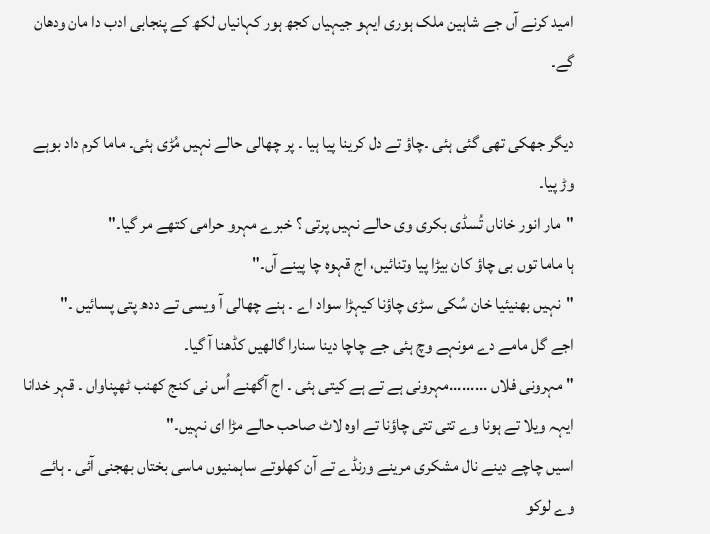امید کرنے آں جے شاہین ملک ہوری ایہو جیہیاں کجھ ہور کہانیاں لکھ کے پنجابی ادب دا مان ودھان گے۔

دیگر جھکی تھی گئی ہئی ۔چاؤ تے دل کرینا پیا ہیا ۔ پر چھالی حالے نہیں مُڑی ہئی۔ ماما کرم داد بوہے وڑ پیا۔
"مار انور خاناں تُسڈی بکری وی حالے نہیں پرتی ؟ خبرے مہرو حرامی کتھے مر گیا۔"
ہا ماما توں بی چاؤ کان بیڑا پیا وتنائیں، اج قہوہ چا پینے آں۔"
"نہیں بھنیئیا خان سُکی سڑی چاؤنا کیہڑا سواد اے ۔ ہنے چھالی آ ویسی تے ددھ پتی پسائیں ۔"
اجے گل مامے دے مونہے وچ ہئی جے چاچا دینا سنارا گالھیں کڈھنا آ گیا۔
"مہرونی فلاں .........مہرونی ہے تے ہے کیتی ہئی ۔ اج آگھنے اُس نی کنج کھنب ٹھپناواں ۔ قہر خدانا ایہہ ویلا تے ہونا وے تتی تتی چاؤنا تے اوہ لاٹ صاحب حالے مڑا ای نہیں۔"
اسیں چاچے دینے نال مشکری مرینے ورنڈے تے آن کھلوتے ساہمنیوں ماسی بختاں بھجنی آئی ۔ ہائے وے لوکو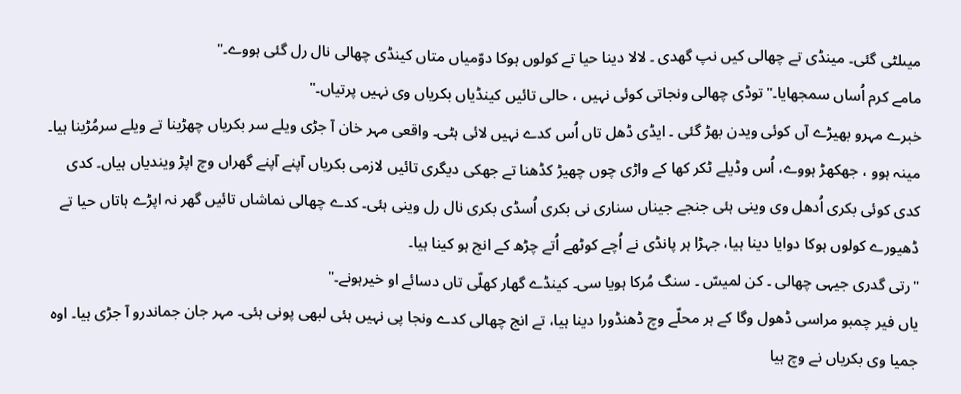میںلٹی گئی۔ مینڈی تے چھالی کیں نپ گھدی ۔ لالا دینا حیا تے کولوں ہوکا دوّمیاں متاں کینڈی چھالی نال رل گئی ہووے۔"
مامے کرم اُساں سمجھایا۔"توڈی چھالی ونجاتی کوئی نہیں ، حالی تائیں کینڈیاں بکریاں وی نہیں پرتیاں۔"
خبرے مہرو بھیڑے آں کوئی ویدن بھڑ گئی ۔ ایڈی ڈھل تاں اُس کدے نہیں لائی ہٹی۔ واقعی مہر خان آ جڑی ویلے سر بکریاں چھڑینا تے ویلے سرمُڑینا ہیا۔ مینہ ہوو ، جھکھڑ ہووے، اُس وڈیلے ٹکر کھا کے واڑی چوں چھیڑ کڈھنا تے جھکی دیگری تائیں لازمی بکریاں آپنے آپنے گھراں وچ اپڑ ویندیاں ہیاں۔ کدی کدی کوئی بکری اُدھل وی وینی ہئی جنجے جیناں سناری نی بکری اُسڈی بکری نال رل وینی ہئی۔ کدے چھالی نماشاں تائیں گھر نہ اپڑے ہاتاں حیا تے ڈھیورے کولوں ہوکا دوایا دینا ہیا، جہڑا ہر پانڈی نے اُچے کوٹھے اُتے چڑھ کے انج ہو کینا ہیا۔
"رتی گدری جیہی چھالی ۔ کن لمیسّ ۔ سنگ مُرکا ہویا سی۔ کینڈے گھار کھلّی تاں دسائے او خیرہونے۔"
یاں فیر چمبو مراسی ڈھول وگا کے ہر محلّے وچ ڈھنڈورا دینا ہیا، تے انج چھالی کدے ونجا پی نہیں ہئی لبھی پونی ہئی۔ مہر جان جماندرو آ جڑی ہیا۔ اوہ جمیا وی بکریاں نے وچ ہیا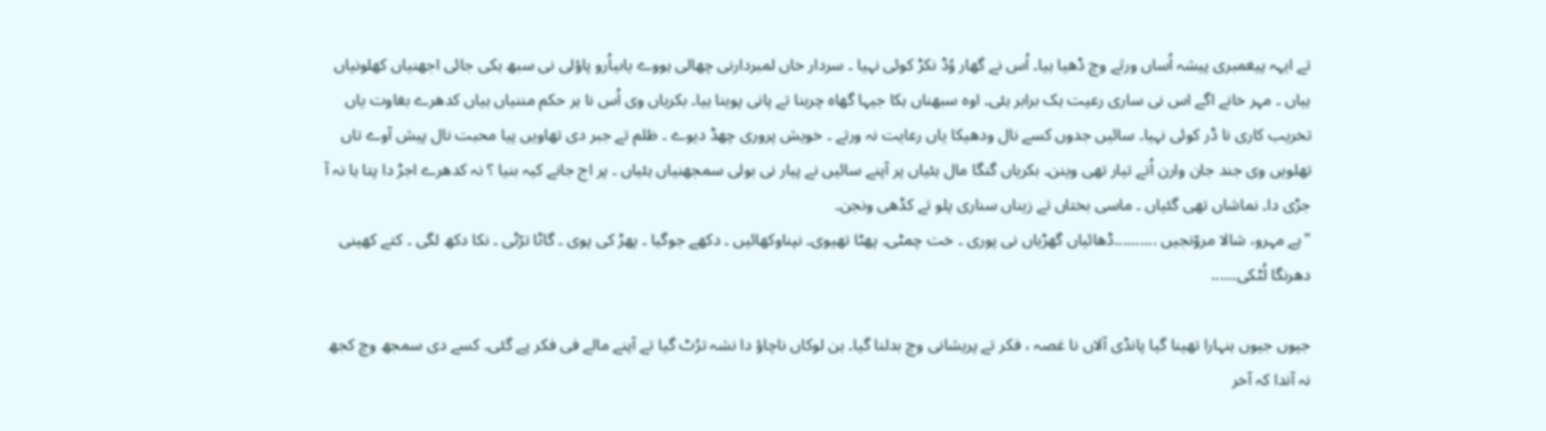تے ایہہ پیغمبری پیشہ اُساں ورثے وچ ڈھیا ہیا۔ اُس نے گھار وُڈ نکڑ کوئی نہیا ۔ سردار خاں لمبردارنی چھالی ہووے یاںیاُرو پاؤلی نی سبھ ہکی جائی اجھنیاں کھلونیاں ہیاں ۔ مہر خانے اگے اس نی ساری رعیت ہک برابر ہئی۔ اوہ سبھناں ہکا جیہا گھاہ چرینا تے پانی پوینا ہیا۔ بکریاں وی اُس نا ہر حکم مننیاں ہیاں کدھرے بغاوت یاں تخریب کاری نا ڈر کوئی نہیا۔ سائیں جدوں کسے نال ودھیکا یاں رعایت نہ ورتے ۔ خویش پروری چھڈ دیوے ۔ ظلم تے جبر دی تھاویں پیا محبت نال پیش آوے تاں تھلویں وی جند جان وارن اُتے تیار تھی وینن۔ بکریاں گنگا مال ہئیاں پر آپنے سائیں نے پیار نی بولی سمجھنیاں ہئیاں ۔ پر اج جانے کیہ بنیا ؟ نہ کدھرے اجڑ دا پتا ہا نہ آ جڑی دا۔ نماشاں تھی گئیاں ۔ ماسی بختاں تے زیناں سناری پلو تے کڈھی ونجن۔
"ہے مہرو، شالا مروّنجیں ..........ڈھائیاں گھڑیاں نی پوری ۔ خت چمٹی۔ پھٹا تھیوی۔ نپناوکھائیں ۔ دکھے جوگیا ۔ پھڑ کی پوی ۔ گاٹا ترّٹی ۔ نکا دکھ لگی ۔ کتے کھینی دھرنگا لُٹکی......

جیوں جیوں ہنہارا تھینا گیا پانڈی آلاں نا غصہ ، فکر تے پریشانی وچ بدلنا گیا۔ ہن لوکاں ناچاؤ دا نشہ ترُٹ گیا تے آپنے مالے فی فکر پے گئی۔ کسے دی سمجھ وچ کجھ نہ آندا کہ آخر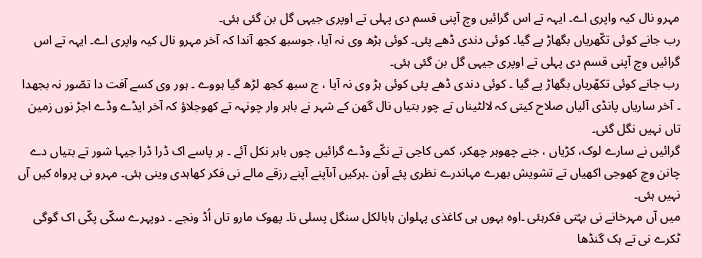مہرو نال کیہ واپری اے۔ ایہہ تے اس گرائیں وچ آپنی قسم دی پہلی تے اوپری جیہی گل بن گئی ہئی۔
رب جانے کوئی تکّھریاں بگھاڑ پے گیا۔ کوئی دندی ڈھے پئی۔ کوئی ہڑھ وی نہ آیا، جوسبھ کجھ آندا کہ آخر مہرو نال کیہ واپری اے۔ ایہہ تے اس گرائیں وچ آپنی قسم دی پہلی تے اوپری جیہی گل بن گئی ہئی۔
رب جانے کوئی تکھّریاں بگھاڑ پے گیا ۔ کوئی دندی ڈھے پئی کوئی ہڑ وی نہ آیا ، ج سبھ کجھ لڑھ گیا ہووے ۔ ہور وی کسے آفت دا تصّور نہ بجھدا ۔ آخر ساریاں پانڈی آلیاں صلاح کیتی کہ لالٹیناں تے چور بتیاں نال گھن کے شہر نے باہر وار چونہہ تے کھوجلاؤ کہ آخر ایڈے وڈے اجڑ نوں زمین تاں نہیں نگل گئی۔
گرائیں نے سارے لوک، کڑیاں ، جنے چھوہر چھکر، کمی کاجی تے نکّے وڈے گرائیں چوں باہر نکل آئے ۔ ہر پاسے اک ڈرا ڈرا جیہا شور تے بتیاں دے چانن وچ کھوجی اکھیاں تے تشویش بھرے مہاندرے نظری پئے آون ۔ہرکیں آںآپنے آپنے رزقے مالے نی فکر کھاہدی وینی ہئی۔ مہرو نی پرواہ کیں آں نہیں ہئی۔
میں آں مہرخانے نی بہُتی فکرہئی ۔اوہ بہوں ہی کاغذی پہلوان ہابالکل سنگل پسلی نا۔ پھوک مارو تاں اُڈ ونجے ۔ دوپہرے سکّی پکّی اک گوگی ٹکرے نی تے ہک گنڈھا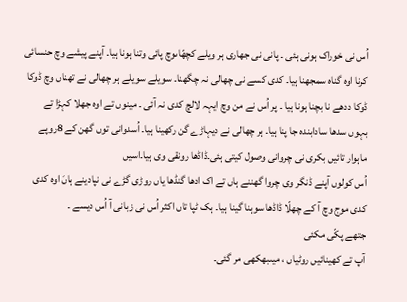اُس نی خوراک ہونی ہئی ۔ پانی نی جھاری ہر ویلے کچھّاںوچ پائی وتنا ہونا ہیا۔ آپنے پیشے وچ حنسائی کرنا اوہ گناہ سمجھنا ہیا۔ کدی کسے نی چھالی نہ چگھنا۔ سویلے سویلے ہر چھالی نے تھناں وچ ڈوکا ڈوکا ددھے نا بچنا ہونا ہیا ۔ پر اُس نے من وچ ایہہ لالچ کدی نہ آئی ۔ مینوں تے اوہ جھلا کہڑا تے بہوں سدھا سادابندہ جا پنا ہیا۔ ہر چھالی نے دیہاڑے گن رکھینا ہیا۔ اُسدوانی توں گھن کے 8روپے ماہوار تائیں بکری نی چروانی وصول کیتی ہئی۔ڈاڈھا رونقی وی ہیا۔اسیں
اُس کولوں آپنے ڈنگر وی چروا گھننے ہاں تے اک ادھا گنڈھا یاں روڑی گڑے نی نپادینے ہاںَ اوہ کدی کدی موج وچ آ کے چھلّا ڈاڈھا سوہنا گینا ہیا۔ ہک ٹپا تاں اکثر اُس نی زبانی آ اُس دیسے ۔
جتھے پکّی مکئی
آپ تے کھینائیں روٹیاں ، میںبھکھی مر گئی۔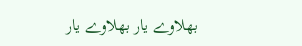بھلاوے یار بھلاوے یار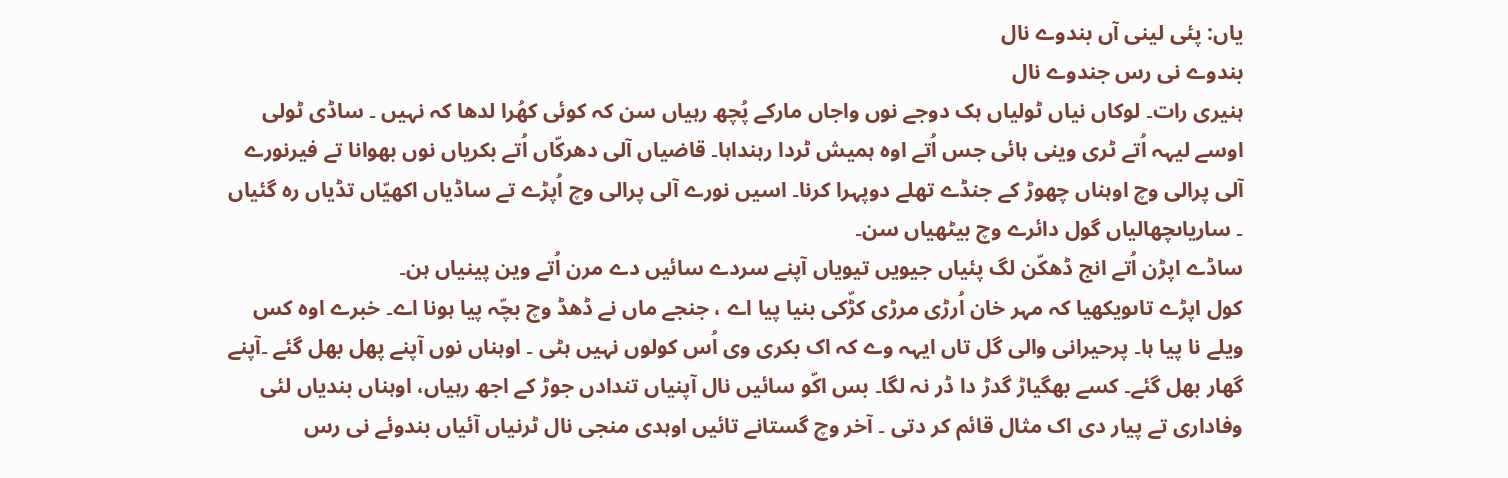یاں: پئی لینی آں بندوے نال
بندوے نی رس جندوے نال
ہنیری رات۔ لوکاں نیاں ٹولیاں ہک دوجے نوں واجاں مارکے پُچھ رہیاں سن کہ کوئی کھُرا لدھا کہ نہیں ۔ ساڈی ٹولی اوسے لیہہ اُتے ٹری وینی ہائی جس اُتے اوہ ہمیش ٹردا رہنداہا۔ قاضیاں آلی دھرکّاں اُتے بکریاں نوں بھوانا تے فیرنورے آلی پرالی وچ اوہناں چھوڑ کے جنڈے تھلے دوپہرا کرنا۔ اسیں نورے آلی پرالی وچ اُپڑے تے ساڈیاں اکھیّاں تڈیاں رہ گئیاں ۔ ساریاںچھالیاں گول دائرے وچ بیٹھیاں سن۔
ساڈے اپڑن اُتے انج ڈھکّن لگ پئیاں جیویں تیویاں آپنے سردے سائیں دے مرن اُتے وین پینیاں ہن۔
کول اپڑے تاںویکھیا کہ مہر خان اُرڑی مرڑی کڑّکی بنیا پیا اے ، جنجے ماں نے ڈھڈ وچ بچّہ پیا ہونا اے۔ خبرے اوہ کس ویلے نا پیا ہا۔ پرحیرانی والی گل تاں ایہہ وے کہ اک بکری وی اُس کولوں نہیں ہٹی ۔ اوہناں نوں آپنے پھل بھل گئے ۔آپنے گھار بھل گئے۔ کسے بھگیاڑ گدڑ دا ڈر نہ لگا۔ بس اکّو سائیں نال آپنیاں تندادں جوڑ کے اجھ رہیاں، اوہناں بندیاں لئی وفاداری تے پیار دی اک مثال قائم کر دتی ۔ آخر وچ گستانے تائیں اوہدی منجی نال ٹرنیاں آئیاں بندوئے نی رس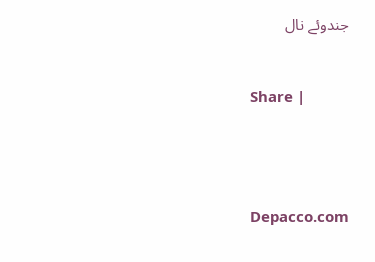جندوئے نال


Share |




Depacco.com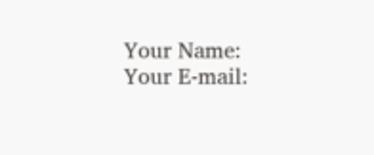Your Name:
Your E-mail: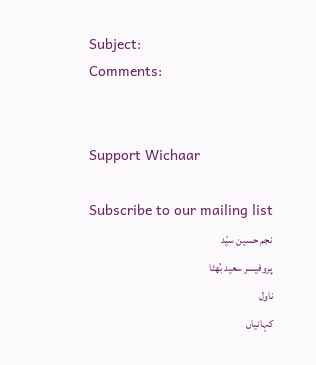Subject:
Comments:


Support Wichaar

Subscribe to our mailing list
نجم حسین سیّد
پروفیسر سعید بُھٹا
ناول
کہانیاں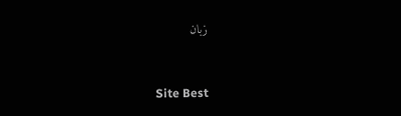زبان



Site Best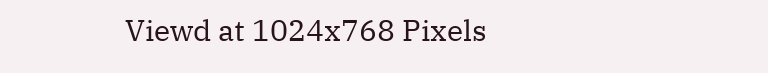Viewd at 1024x768 Pixels